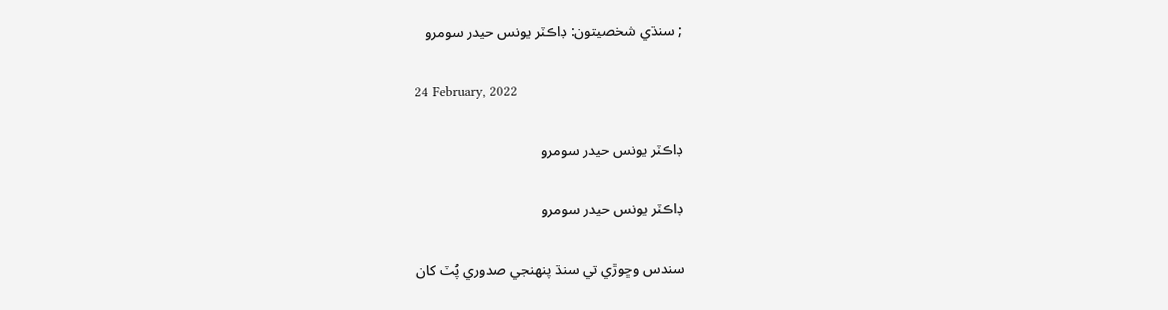; سنڌي شخصيتون: ڊاڪٽر يونس حيدر سومرو

24 February, 2022

ڊاڪٽر يونس حيدر سومرو

ڊاڪٽر يونس حيدر سومرو

سندس وڇوڙي تي سنڌ پنهنجي صدوري پُٽ کان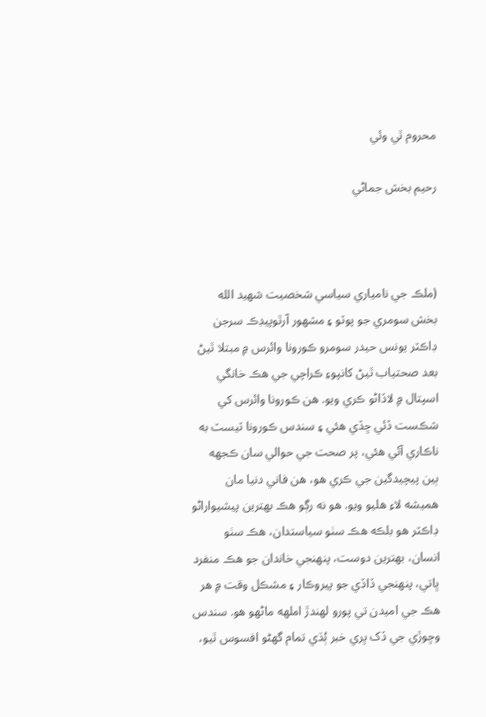محروم ٿي وئي

رحيم بخش جماڻي



(ملڪ جي نامياري سياسي شخصيت شهيد الله بخش سومري جو پوٽو ۽ مشهور آرٿوپيڊڪ سرجن ڊاڪٽر يونس حيدر سومرو ڪورونا وائرس ۾ مبتلا ٿيڻ بعد صحتياب ٿيڻ کانپوءِ ڪراچي جي هڪ خانگي اسپتال ۾ لاڏاڻو ڪري ويو. هن ڪورونا وائرس کي شڪست ڏئي ڇڏي هئي ۽ سندس ڪورونا ٽيسٽ به ناڪاري آئي هئي، پر صحت جي حوالي سان ڪجهه ٻين پيچيدگين جي ڪري هو، هن فاني دنيا مان هميشه لاءِ هليو ويو. هو نه رڳو هڪ بهترين پيشيواراڻو ڊاڪٽر هو بلڪه هڪ سٺو سياستدان، هڪ سٺو انسان، بهترين دوست، پنهنجي خاندان جو هڪ منفرد ڀاتي، پنهنجي ڏاڏي جو پيروڪار ۽ مشڪل وقت ۾ هر هڪ جي اميدن تي پورو لهندڙ املهه ماڻهو هو. سندس وڇوڙي جي ڏک ڀري خبر ٻُڌي تمام گهڻو افسوس ٿيو،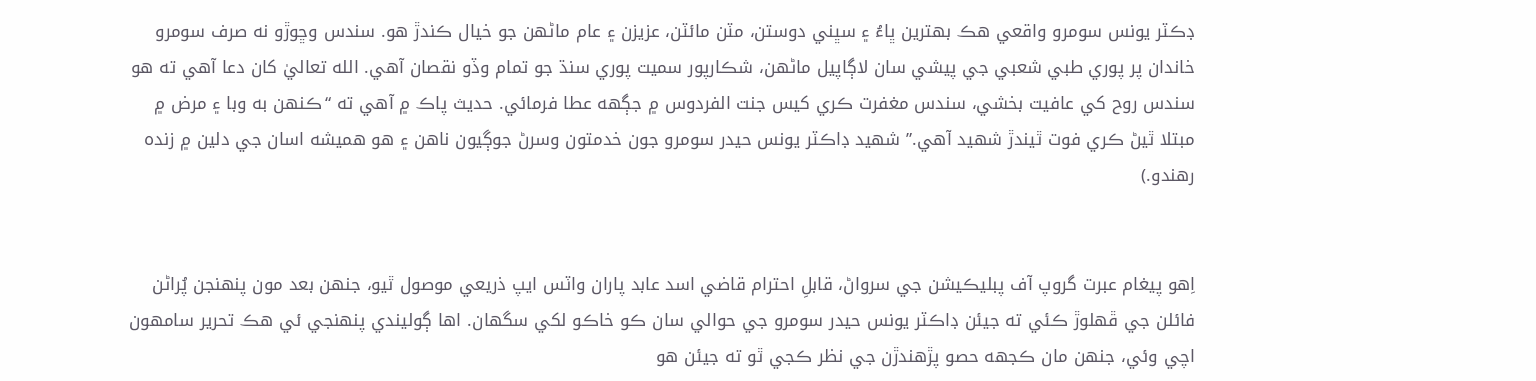ڊڪٽر يونس سومرو واقعي هڪ بهترين ڀاءُ ۽ سڀني دوستن، مٽن مائٽن، عزيزن ۽ عام ماڻهن جو خيال ڪندڙ هو. سندس وڇوڙو نه صرف سومرو خاندان پر پوري طبي شعبي جي پيشي سان لاڳاپيل ماڻهن، شڪارپور سميت پوري سنڌ جو تمام وڏو نقصان آهي. الله تعاليٰ کان دعا آهي ته هو سندس روح کي عافيت بخشي، سندس مغفرت ڪري کيس جنت الفردوس ۾ جڳهه عطا فرمائي. حديث پاڪ ۾ آهي ته “ڪنهن به وبا ۽ مرض ۾ مبتلا ٿيڻ ڪري فوت ٿيندڙ شهيد آهي.” شهيد ڊاڪٽر يونس حيدر سومرو جون خدمتون وسرڻ جوڳيون ناهن ۽ هو هميشه اسان جي دلين ۾ زنده رهندو.)


اِهو پيغام عبرت گروپ آف پبليڪيشن جي سرواڻ، قابلِ احترام قاضي اسد عابد پاران واٽس ايپ ذريعي موصول ٿيو، جنهن بعد مون پنهنجن پُراڻن فائلن جي ڦهلوڙ ڪئي ته جيئن ڊاڪٽر يونس حيدر سومرو جي حوالي سان ڪو خاڪو لکي سگهان. اها ڳوليندي پنهنجي ئي هڪ تحرير سامهون اچي وئي، جنهن مان ڪجهه حصو پڙهندڙن جي نظر ڪجي ٿو ته جيئن هو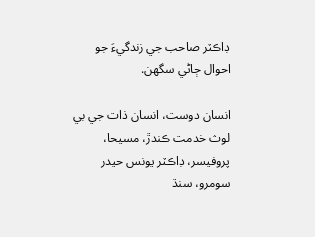ڊاڪٽر صاحب جي زندگيءَ جو احوال ڄاڻي سگهن.

انسان دوست، انسان ذات جي بي لوث خدمت ڪندڙ، مسيحا، پروفيسر، ڊاڪٽر يونس حيدر سومرو، سنڌ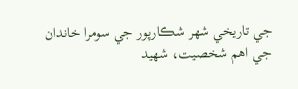جي تاريخي شهر شڪارپور جي سومرا خاندان جي اهم شخصيت، شهيد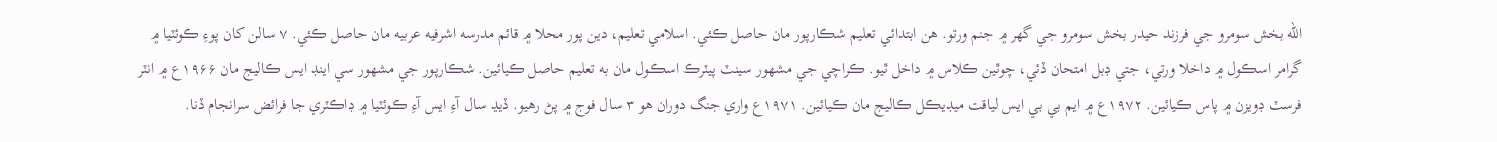الله بخش سومرو جي فرزند حيدر بخش سومرو جي گهر ۾ جنم ورتو. هن ابتدائي تعليم شڪارپور مان حاصل ڪئي. اسلامي تعليم، دين پور محلا ۾ قائم مدرسه اشرفيه عربيه مان حاصل ڪئي. ۷ سالن کان پوءِ ڪوئٽيا ۾ گرامر اسڪول ۾ داخلا ورتي، جتي ڊبل امتحان ڏئي، چوٿين ڪلاس ۾ داخل ٿيو. ڪراچي جي مشهور سينٽ پيٽرڪ اسڪول مان به تعليم حاصل ڪيائين. شڪارپور جي مشهور سي اينڊ ايس ڪاليج مان ۱۹۶۶ع ۾ انٽر فرسٽ ڊويزن ۾ پاس ڪيائين. ۱۹۷۲ع ۾ ايم بي بي ايس لياقت ميڊيڪل ڪاليج مان ڪيائين. ۱۹۷۱ع واري جنگ دوران هو ۳ سال فوج ۾ پڻ رهيو. ڏيڍ سال آءِ ايس آءِ ڪوئٽيا ۾ ڊاڪٽري جا فرائض سرانجام ڏنا.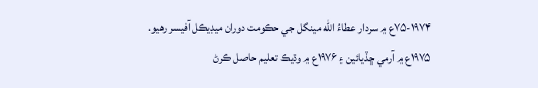۷۵-۱۹۷۴ع ۾ سردار عطاءُ الله مينگل جي حڪومت دوران ميڊيڪل آفيسر رهيو. ۱۹۷۵ع ۾ آرمي ڇڏيائين ۽ ۱۹۷۶ع ۾ وڌيڪ تعليم حاصل ڪرڻ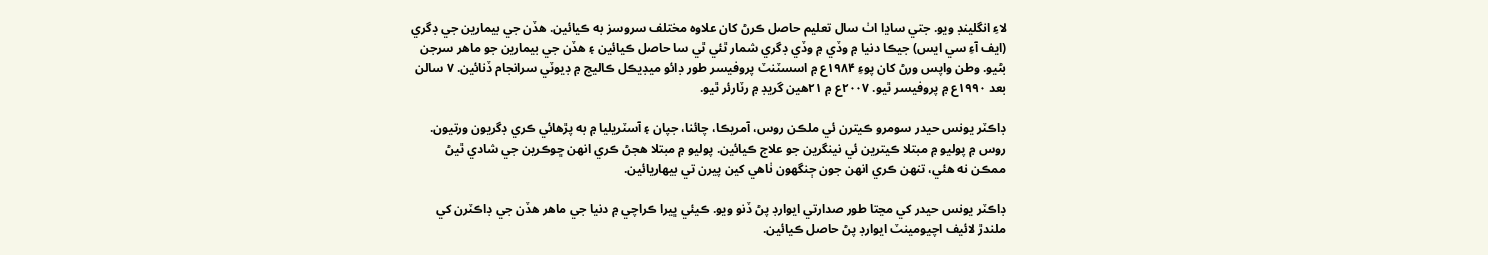لاءِ انگلينڊ ويو. جتي ساڍا اٺ سال تعليم حاصل ڪرڻ کان علاوه مختلف سروسز به ڪيائين. هڏن جي بيمارين جي ڊگري (ايف آءِ سي ايس) جيڪا دنيا ۾ وڏي ۾ وڏي ڊگري شمار ٿئي ٿي سا حاصل ڪيائين ۽ هڏن جي بيمارين جو ماهر سرجن بڻيو. وطن واپس ورڻ کان پوءِ ۱۹۸۴ع ۾ اسسٽنٽ پروفيسر طور ڊائو ميڊيڪل ڪاليج ۾ ڊيوٽي سرانجام ڏنائين. ۷ سالن بعد ۱۹۹۰ع ۾ پروفيسر ٿيو. ۲۰۰۷ع ۾ ۲۱هين گريڊ ۾ رٽارئر ٿيو.

ڊاڪٽر يونس حيدر سومرو ڪيترن ئي ملڪن روس، آمريڪا، چائنا، جپان ۽ آسٽريليا ۾ به پڙهائي ڪري ڊگريون ورتيون. روس ۾ پوليو ۾ مبتلا ڪيترين ئي نينگرين جو علاج ڪيائين. پوليو ۾ مبتلا هجڻ ڪري انهن ڇوڪرين جي شادي ٿيڻ ممڪن نه هئي، تنهن ڪري انهن جون ڄنگهون ٺاهي کين پيرن تي بيهاريائين.

ڊاڪٽر يونس حيدر کي مڃتا طور صدارتي ايوارڊ پڻ ڏنو ويو. ڪيئي ڀيرا ڪراچي ۾ دنيا جي ماهر هڏن جي ڊاڪٽرن کي ملندڙ لائيف اچيومينٽ ايوارڊ پڻ حاصل ڪيائين.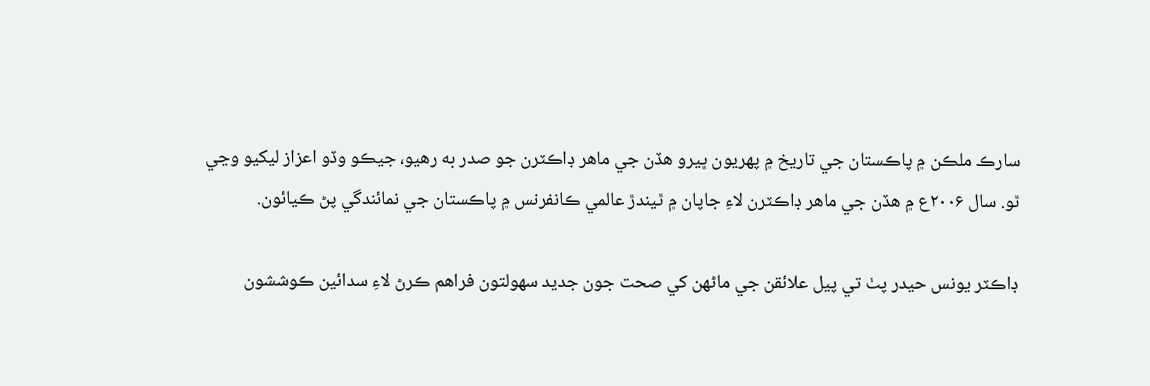سارڪ ملڪن ۾ پاڪستان جي تاريخ ۾ پهريون ڀيرو هڏن جي ماهر ڊاڪٽرن جو صدر به رهيو، جيڪو وڏو اعزاز ليکيو وڃي ٿو. سال ۲۰۰۶ع ۾ هڏن جي ماهر ڊاڪٽرن لاءِ جاپان ۾ ٿيندڙ عالمي ڪانفرنس ۾ پاڪستان جي نمائندگي پڻ ڪيائون.

ڊاڪٽر يونس حيدر پٺ تي پيل علائقن جي ماڻهن کي صحت جون جديد سهولتون فراهم ڪرڻ لاءِ سدائين ڪوششون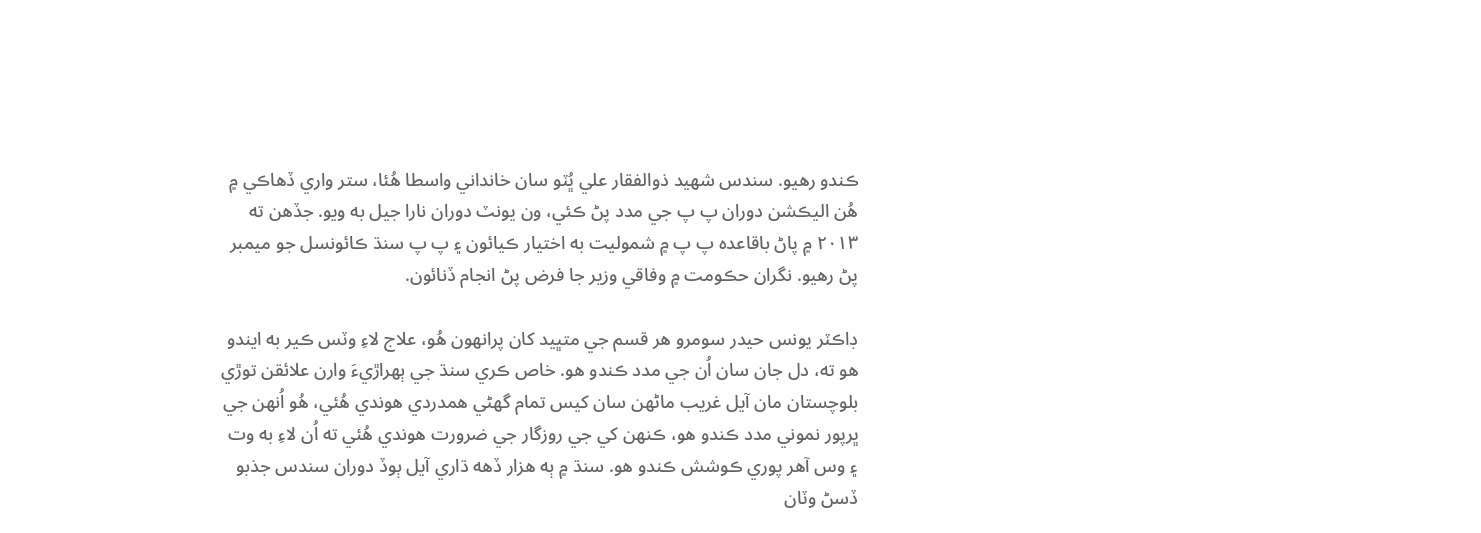ڪندو رهيو. سندس شهيد ذوالفقار علي ڀُٽو سان خانداني واسطا هُئا، ستر واري ڏهاڪي ۾ هُن اليڪشن دوران پ پ جي مدد پڻ ڪئي، ون يونٽ دوران نارا جيل به ويو. جڏهن ته ۲۰۱۳ ۾ پاڻ باقاعده پ پ ۾ شموليت به اختيار ڪيائون ۽ پ پ سنڌ ڪائونسل جو ميمبر پڻ رهيو. نگران حڪومت ۾ وفاقي وزير جا فرض پڻ انجام ڏنائون.

ڊاڪٽر يونس حيدر سومرو هر قسم جي متڀيد کان پرانهون هُو، علاج لاءِ وٽس ڪير به ايندو هو ته، دل جان سان اُن جي مدد ڪندو هو. خاص ڪري سنڌ جي ٻهراڙيءَ وارن علائقن توڙي بلوچستان مان آيل غريب ماڻهن سان کيس تمام گهڻي همدردي هوندي هُئي، هُو اُنهن جي ڀرپور نموني مدد ڪندو هو، ڪنهن کي جي روزگار جي ضرورت هوندي هُئي ته اُن لاءِ به وت ۽ وس آهر پوري ڪوشش ڪندو هو. سنڌ ۾ ٻه هزار ڏهه ڌاري آيل ٻوڏ دوران سندس جذبو ڏسڻ وٽان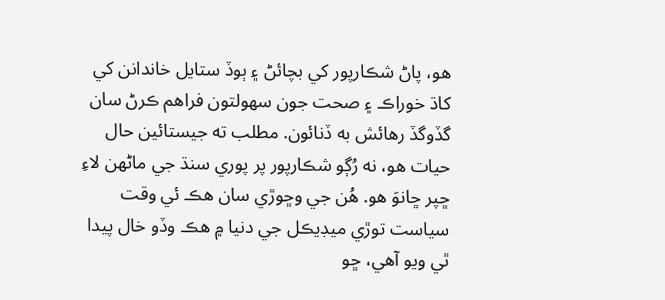هو، پاڻ شڪارپور کي بچائڻ ۽ ٻوڏ ستايل خاندانن کي کاڌ خوراڪ ۽ صحت جون سهولتون فراهم ڪرڻ سان گڏوگڏ رهائش به ڏنائون. مطلب ته جيستائين حال حيات هو، نه رُڳو شڪارپور پر پوري سنڌ جي ماڻهن لاءِ ڇپر ڇانوَ هو. هُن جي وڇوڙي سان هڪ ئي وقت سياست توڙي ميڊيڪل جي دنيا ۾ هڪ وڏو خال پيدا ٿي ويو آهي، ڇو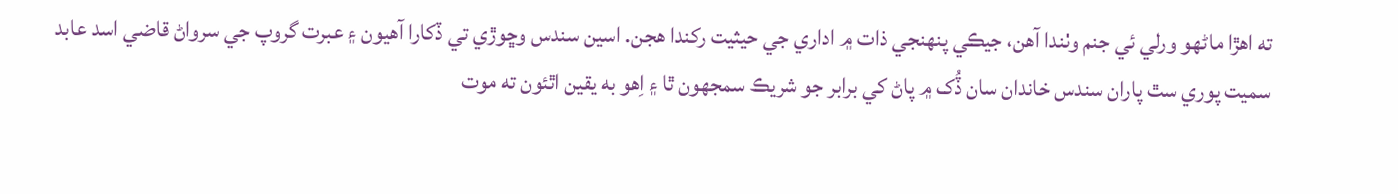ته اهڙا ماڻهو ورلي ئي جنم وٺندا آهن، جيڪي پنهنجي ذات ۾ اداري جي حيثيت رکندا هجن. اسين سندس وڇوڙي تي ڏکارا آهيون ۽ عبرت گروپ جي سرواڻ قاضي اسد عابد سميت پوري سٿ پاران سندس خاندان سان ڏُک ۾ پاڻ کي برابر جو شريڪ سمجهون ٿا ۽ اِهو به يقين اٿئون ته موت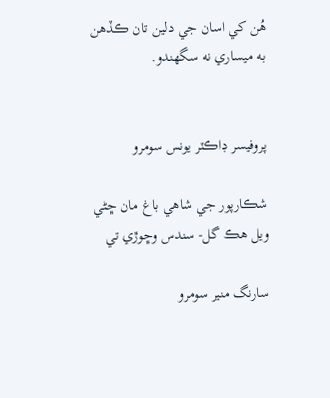هُن کي اسان جي دلين تان ڪڏهن به ميساري نه سگهندو.


پروفيسر ڊاڪٽر يونس سومرو

شڪارپور جي شاهي باغ مان ڇڻي ويل ھڪ گل- سندس وڇوڙي تي

سارنگ منير سومرو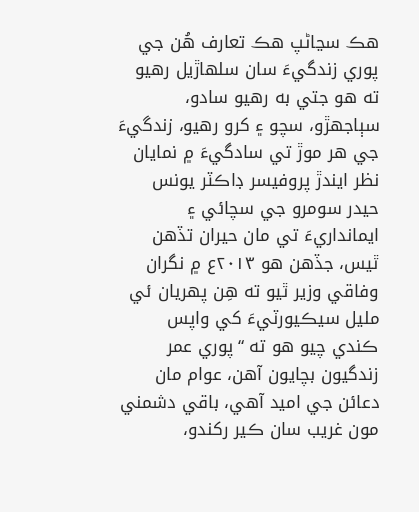هڪ سڃاڻپ هڪ تعارف هُن جي پوري زندگيءَ سان سلهاڙيل رهيو ته هو جتي به رهيو سادو، سٻاجهڙو، سچو ۽ کرو رهيو، زندگيءَ جي هر موڙ تي سادگيءَ ۾ نمايان نظر ايندڙ پروفيسر ڊاڪٽر يونس حيدر سومرو جي سچائي ۽ ايمانداريءَ تي مان حيران تڏهن ٿيس، جڏهن هو ۲۰۱۳ع ۾ نگران وفاقي وزير ٿيو ته هِن پهريان ئي مليل سيڪيورٽيءَ کي واپس ڪندي چيو هو ته “پوري عمر زندگيون بچايون آهن، عوام مان دعائن جي اميد آهي، باقي دشمني مون غريب سان ڪير رکندو،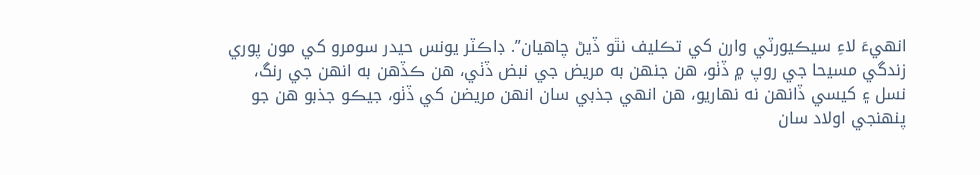انهيءَ لاءِ سيڪيورٽي وارن کي تڪليف نٿو ڏيڻ چاهيان”. ڊاڪٽر يونس حيدر سومرو کي مون پوري زندگي مسيحا جي روپ ۾ ڏٺو، هن جنهن به مريض جي نبض ڏٺي، هن ڪڏهن به انهن جي رنگ، نسل ۽ کيسي ڏانهن نه نهاريو، هن انهي جذبي سان انهن مريضن کي ڏٺو، جيڪو جذبو هن جو پنهنجي اولاد سان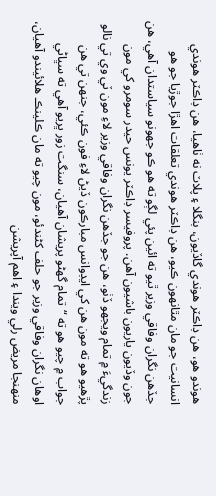هوندو هو، هن ڊاڪٽر هوندي گاڏيون، بنگلا ۽ پلاٽ نه ٺاهيا، هن ڊاڪٽر هوندي انسانيت جو مان مٿانهون ڪيو، هن ڊاڪٽر هوندي تعلقات اهڙا جوڙيا جو هو جڏهن نگران وفاقي وزير ٿيو ته ائين پئي لڳو ته هو ڪو جهونو سياستدان آهي، هن جون وڏيون ياريون باشيون آهن. پروفيسر ڊاڪٽر يونس حيدر سومرو کي مون زندگيءَ ۾ تمام ويجهو ڏٺو، هن جو جڏهن نگران وفاقي وزير لاءِ مون ٽي وي تي نالو پڙهيو هو ته مون هن کي ايڊوانس مبارڪون ڏيڻ لاءِ فون ڪئي، جنهن تي هن جواب ۾ چيو هو ته “تمام گهڻو پريشان آهيان، سنگت زور ڀريو آهي ته سڀاڻي اوهان نگران وفاقي وزير جو حلف کڻندئو، مون چيو ته مان ڪلينڪ هلائيندو آهيان، منهنجا مريض رلي ويندا ۽ اهم آپريشن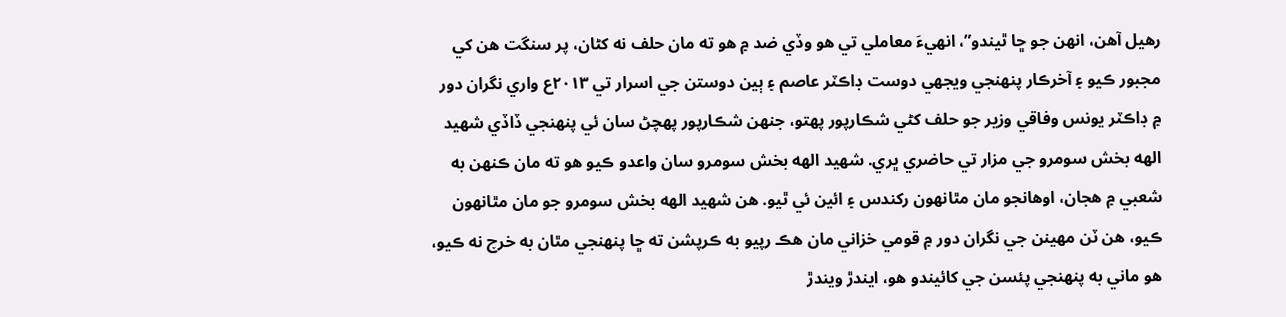رهيل آهن، انهن جو ڇا ٿيندو”، انهيءَ معاملي تي هو وڏي ضد ۾ هو ته مان حلف نه کڻان، پر سنگت هن کي مجبور ڪيو ۽ آخرڪار پنهنجي ويجهي دوست ڊاڪٽر عاصم ۽ ٻين دوستن جي اسرار تي ۲۰۱۳ع واري نگران دور ۾ ڊاڪٽر يونس وفاقي وزير جو حلف کڻي شڪارپور پهتو، جنهن شڪارپور پهچڻ سان ئي پنهنجي ڏاڏي شهيد الهه بخش سومرو جي مزار تي حاضري ڀري. شهيد الهه بخش سومرو سان واعدو ڪيو هو ته مان ڪنهن به شعبي ۾ هجان، اوهانجو مان مٿانهون رکندس ۽ ائين ئي ٿيو. هن شهيد الهه بخش سومرو جو مان مٿانهون ڪيو، هن ٽن مهينن جي نگران دور ۾ قومي خزاني مان هڪ رپيو به ڪرپشن ته ڇا پنهنجي مٿان به خرچ نه ڪيو، هو ماني به پنهنجي پئسن جي کائيندو هو، ايندڙ ويندڙ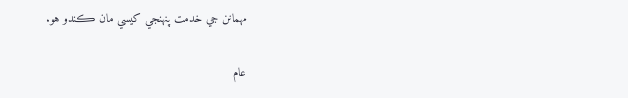مهمانن جي خدمت پنهنجي کيسي مان ڪندو هو.

عام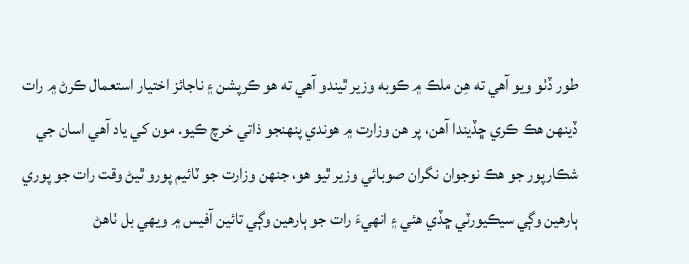طور ڏٺو ويو آهي ته هِن ملڪ ۾ ڪوبه وزير ٿيندو آهي ته هو ڪرپشن ۽ ناجائز اختيار استعمال ڪرڻ ۾ رات ڏينهن هڪ ڪري ڇڏيندا آهن، پر هن وزارت ۾ هوندي پنهنجو ذاتي خرچ ڪيو. مون کي ياد آهي اسان جي شڪارپور جو هڪ نوجوان نگران صوبائي وزير ٿيو هو، جنهن وزارت جو ٽائيم پورو ٿيڻ وقت رات جو پوري ٻارهين وڳي سيڪيورٽي ڇڏي هئي ۽ انهيءَ رات جو ٻارهين وڳي تائين آفيس ۾ ويهي بل ٺاهڻ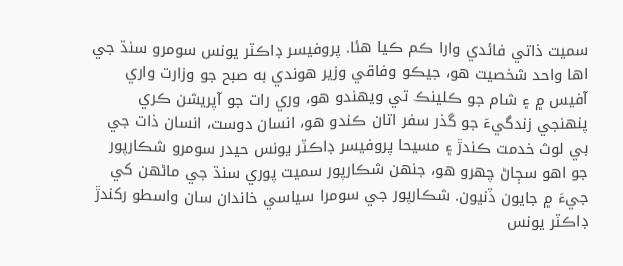سميت ذاتي فائدي وارا ڪم ڪيا هئا. پروفيسر ڊاڪٽر يونس سومرو سنڌ جي اها واحد شخصيت هو، جيڪو وفاقي وزير هوندي به صبح جو وزارت واري آفيس ۾ ۽ شام جو ڪلينڪ تي ويهندو هو، وري رات جو آپريشن ڪري پنهنجي زندگيءَ جو گذر سفر اتان ڪندو هو، انسان دوست، انسان ذات جي بي لوث خدمت ڪندڙ ۽ مسيحا پروفيسر ڊاڪٽر يونس حيدر سومرو شڪارپور جو اهو سڄاڻ چهرو هو، جنهن شڪارپور سميت پوري سنڌ جي ماڻهن کي جيءَ ۾ جايون ڏنيون. شڪارپور جي سومرا سياسي خاندان سان واسطو رکندڙ ڊاڪٽر يونس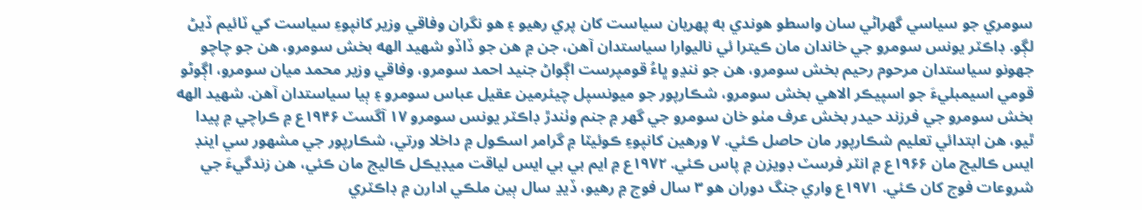سومري جو سياسي گهراڻي سان واسطو هوندي به پهريان سياست کان پري رهيو ۽ هو نگران وفاقي وزير کانپوءِ سياست کي ٽائيم ڏيڻ لڳو. ڊاڪٽر يونس سومرو جي خاندان مان ڪيترا ئي ناليوارا سياستدان آهن، جن ۾ هن جو ڏاڏو شهيد الهه بخش سومرو، هن جو چاچو جهونو سياستدان مرحوم رحيم بخش سومرو، هن جو ننڍو ڀاءُ قومپرست اڳواڻ جنيد احمد سومرو، وفاقي وزير محمد ميان سومرو، اڳوڻو قومي اسيمبليءَ جو اسپيڪر الاهي بخش سومرو، شڪارپور جو ميونسپل چيئرمين عقيل عباس سومرو ۽ ٻيا سياستدان آهن. شهيد الهه بخش سومرو جي فرزند حيدر بخش عرف مٺو خان سومرو جي گهر ۾ جنم وٺندڙ ڊاڪٽر يونس سومرو ۱۷ آگسٽ ۱۹۴۶ع ۾ ڪراچي ۾ پيدا ٿيو، هن ابتدائي تعليم شڪارپور مان حاصل ڪئي. ۷ ورهين کانپوءِ ڪوئيٽا ۾ گرامر اسڪول ۾ داخلا ورتي، شڪارپور جي مشهور سي اينڊ ايس ڪاليج مان ۱۹۶۶ع ۾ انٽر فرسٽ ڊويزن ۾ پاس ڪئي. ۱۹۷۲ع ۾ ايم بي بي ايس لياقت ميڊيڪل ڪاليج مان ڪئي، هن زندگيءَ جي شروعات فوج کان ڪئي. ۱۹۷۱ع واري جنگ دوران هو ۳ سال فوج ۾ رهيو، ڏيڍ سال ٻين ملڪي ادارن ۾ ڊاڪٽري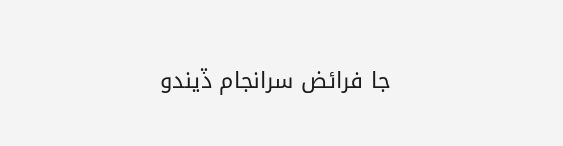جا فرائض سرانجام ڏيندو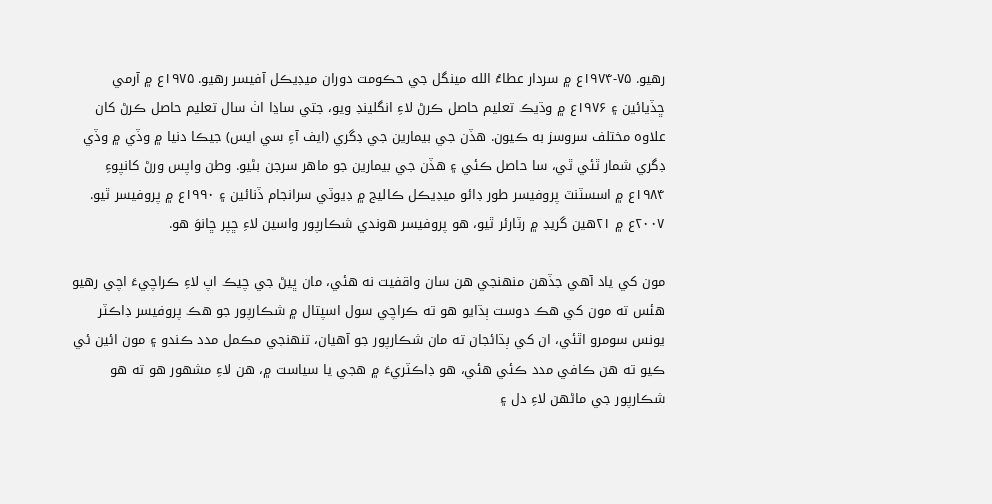رهيو. ۷۵-۱۹۷۴ع ۾ سردار عطاءُ الله مينگل جي حڪومت دوران ميڊيڪل آفيسر رهيو. ۱۹۷۵ع ۾ آرمي ڇڏيائين ۽ ۱۹۷۶ع ۾ وڌيڪ تعليم حاصل ڪرڻ لاءِ انگلينڊ ويو، جتي ساڍا اٺ سال تعليم حاصل ڪرڻ کان علاوه مختلف سروسز به ڪيون. هڏن جي بيمارين جي ڊگري (ايف آءِ سي ايس) جيڪا دنيا ۾ وڏي ۾ وڏي ڊگري شمار ٿئي ٿي، سا حاصل ڪئي ۽ هڏن جي بيمارين جو ماهر سرجن بڻيو. وطن واپس ورڻ کانپوءِ ۱۹۸۴ع ۾ اسسٽنٽ پروفيسر طور ڊائو ميڊيڪل ڪاليج ۾ ڊيوٽي سرانجام ڏنائين ۽ ۱۹۹۰ع ۾ پروفيسر ٿيو. ۲۰۰۷ع ۾ ۲۱هين گريڊ ۾ رٽارئر ٿيو، هو پروفيسر هوندي شڪارپور واسين لاءِ ڇپر ڇانوَ هو.

مون کي ياد آهي جڏهن منهنجي هن سان واقفيت نه هئي، مان ڀيڻ جي چيڪ اپ لاءِ ڪراچيءَ اچي رهيو هئس ته مون کي هڪ دوست ٻڌايو هو ته ڪراچي سول اسپتال ۾ شڪارپور جو هڪ پروفيسر ڊاڪٽر يونس سومرو اٿئي، ان کي ٻڌائجان ته مان شڪارپور جو آهيان، تنهنجي مڪمل مدد ڪندو ۽ مون ائين ئي ڪيو ته هن ڪافي مدد ڪئي هئي، هو ڊاڪٽريءَ ۾ هجي يا سياست ۾، هن لاءِ مشهور هو ته هو شڪارپور جي ماڻهن لاءِ دل ۽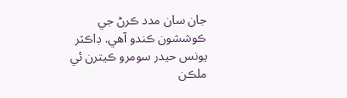جان سان مدد ڪرڻ جي ڪوششون ڪندو آهي. ڊاڪٽر يونس حيدر سومرو ڪيترن ئي ملڪن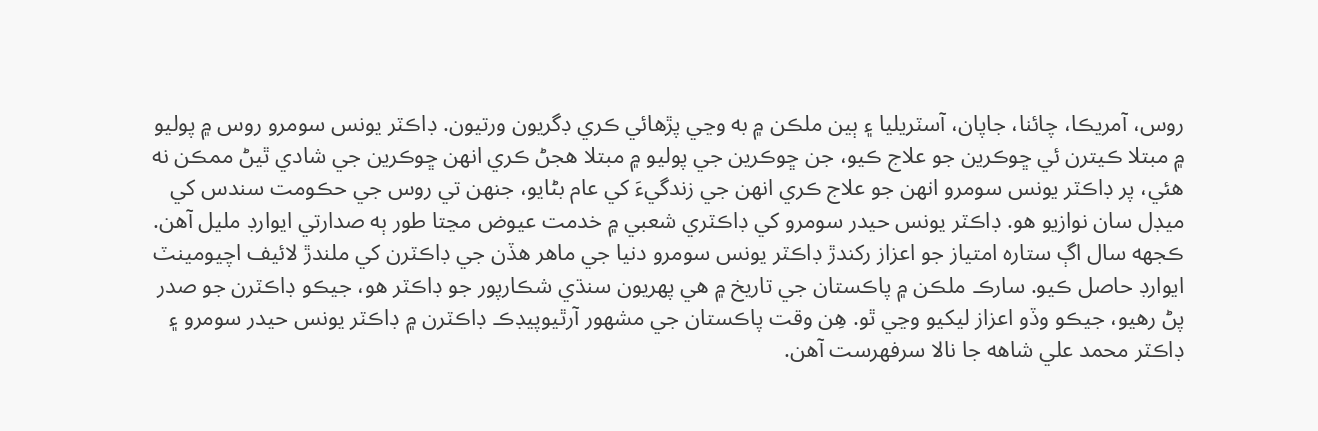روس، آمريڪا، چائنا، جاپان، آسٽريليا ۽ ٻين ملڪن ۾ به وڃي پڙهائي ڪري ڊگريون ورتيون. ڊاڪٽر يونس سومرو روس ۾ پوليو ۾ مبتلا ڪيترن ئي ڇوڪرين جو علاج ڪيو، جن ڇوڪرين جي پوليو ۾ مبتلا هجڻ ڪري انهن ڇوڪرين جي شادي ٿيڻ ممڪن نه هئي، پر ڊاڪٽر يونس سومرو انهن جو علاج ڪري انهن جي زندگيءَ کي عام بڻايو، جنهن تي روس جي حڪومت سندس کي ميڊل سان نوازيو هو. ڊاڪٽر يونس حيدر سومرو کي ڊاڪٽري شعبي ۾ خدمت عيوض مڃتا طور ٻه صدارتي ايوارڊ مليل آهن. ڪجهه سال اڳ ستاره امتياز جو اعزاز رکندڙ ڊاڪٽر يونس سومرو دنيا جي ماهر هڏن جي ڊاڪٽرن کي ملندڙ لائيف اچيومينٽ ايوارڊ حاصل ڪيو. سارڪ ملڪن ۾ پاڪستان جي تاريخ ۾ هي پهريون سنڌي شڪارپور جو ڊاڪٽر هو، جيڪو ڊاڪٽرن جو صدر پڻ رهيو، جيڪو وڏو اعزاز ليکيو وڃي ٿو. هِن وقت پاڪستان جي مشهور آرٿيوپيڊڪ ڊاڪٽرن ۾ ڊاڪٽر يونس حيدر سومرو ۽ ڊاڪٽر محمد علي شاهه جا نالا سرفهرست آهن.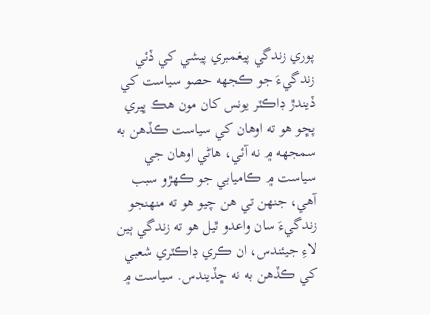پوري زندگي پيغمبري پيشي کي ڏئي زندگيءَ جو ڪجهه حصو سياست کي ڏيندڙ ڊاڪٽر يونس کان مون هڪ ڀيري پڇو هو ته اوهان کي سياست ڪڏهن به سمجهه ۾ نه آئي، هاڻي اوهان جي سياست ۾ ڪاميابي جو ڪهڙو سبب آهي، جنهن تي هن چيو هو ته منهنجو زندگيءَ سان واعدو ٿيل هو ته زندگي ٻين لاءِ جيئندس، ان ڪري ڊاڪٽري شعبي کي ڪڏهن به نه ڇڏيندس. سياست ۾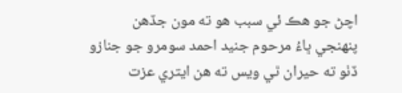اچڻ جو هڪ ئي سبب هو ته مون جڏهن پنهنجي ڀاءُ مرحوم جنيد احمد سومرو جو جنازو ڏٺو ته حيران ٿي ويس ته هن ايتري عزت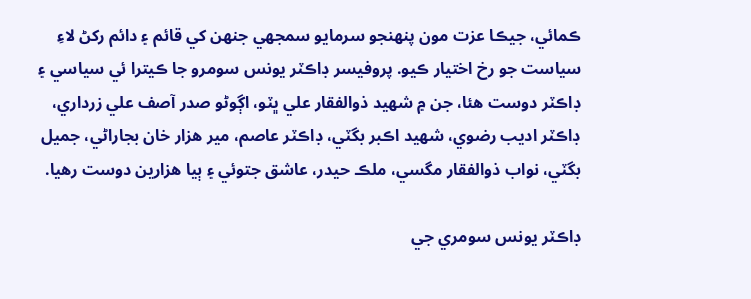ڪمائي، جيڪا عزت مون پنهنجو سرمايو سمجهي جنهن کي قائم ۽ دائم رکڻ لاءِ سياست جو رخ اختيار ڪيو. پروفيسر ڊاڪٽر يونس سومرو جا ڪيترا ئي سياسي ۽ ڊاڪٽر دوست هئا، جن ۾ شهيد ذوالفقار علي ڀٽو، اڳوڻو صدر آصف علي زرداري، ڊاڪٽر اديب رضوي، شهيد اڪبر بگٽي، ڊاڪٽر عاصم، مير هزار خان بجاراڻي، جميل بگٽي، نواب ذوالفقار مگسي، ملڪ حيدر، عاشق جتوئي ۽ ٻيا هزارين دوست رهيا.

ڊاڪٽر يونس سومري جي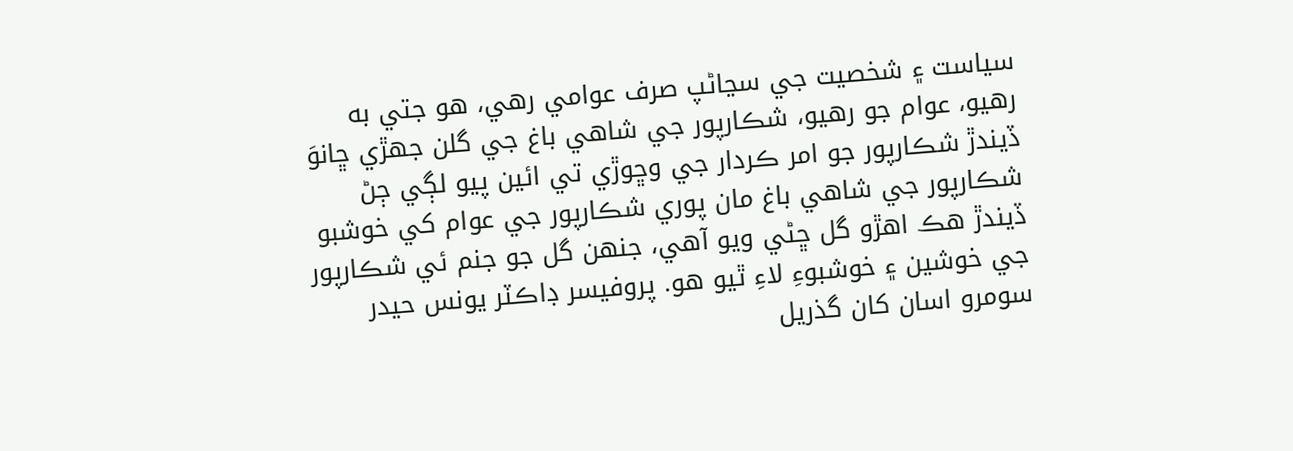سياست ۽ شخصيت جي سڃاڻپ صرف عوامي رهي، هو جتي به رهيو، عوام جو رهيو، شڪارپور جي شاهي باغ جي گلن جهڙي ڇانوَ ڏيندڙ شڪارپور جو امر ڪردار جي وڇوڙي تي ائين پيو لڳي ڄڻ شڪارپور جي شاهي باغ مان پوري شڪارپور جي عوام کي خوشبو ڏيندڙ هڪ اهڙو گل ڇڻي ويو آهي، جنهن گل جو جنم ئي شڪارپور جي خوشين ۽ خوشبوءِ لاءِ ٿيو هو. پروفيسر ڊاڪٽر يونس حيدر سومرو اسان کان گذريل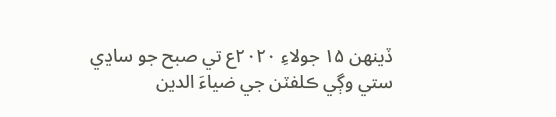ڏينهن ۱۵ جولاءِ ۲۰۲۰ع تي صبح جو ساڍي ستي وڳي ڪلفٽن جي ضياءَ الدين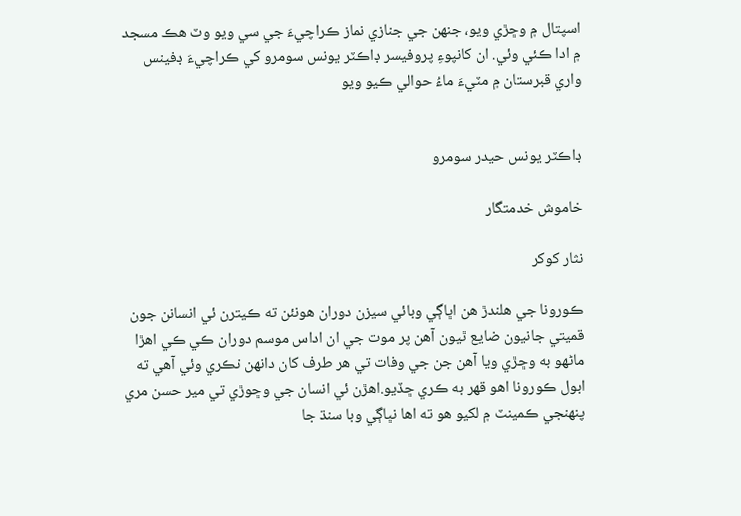اسپتال ۾ وڇڙي ويو، جنهن جي جنازي نماز ڪراچيءَ جي سي ويو وٽ هڪ مسجد ۾ ادا ڪئي وئي. ان کانپوءِ پروفيسر ڊاڪٽر يونس سومرو کي ڪراچيءَ ڊفينس واري قبرستان ۾ مٽيءَ ماءُ حوالي ڪيو ويو


ڊاڪٽر يونس حيدر سومرو

خاموش خدمتگار

نثار کوکر

ڪورونا جي هلندڙ هن اڀاڳي وبائي سيزن دوران هونئن ته ڪيترن ئي انسانن جون قميتي جانيون ضايع ٿيون آهن پر موت جي ان اداس موسم دوران ڪي ڪي اهڙا ماڻهو به وڇڙي ويا آهن جن جي وفات تي هر طرف کان دانهن نڪري وئي آهي ته ابول ڪورونا اهو قهر به ڪري ڇڏيو.اهڙن ئي انسان جي وڇوڙي تي مير حسن مري پنهنجي ڪمينٽ ۾ لکيو هو ته اها نڀاڳي وبا سنڌ جا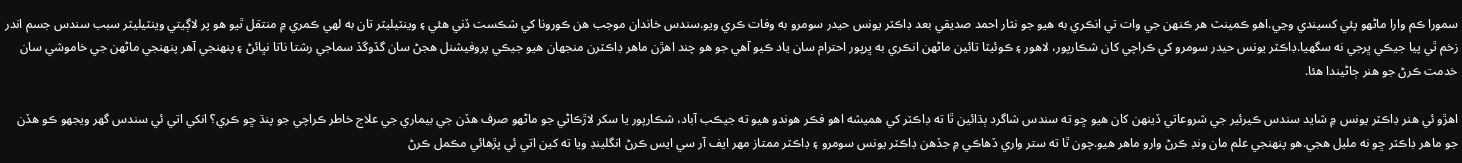سمورا ڪم وارا ماڻهو پئي کسيندي وڃي.اهو ڪمينٽ هر ڪنهن جي وات تي انڪري به هيو جو نثار احمد صديقي بعد ڊاڪٽر يونس حيدر سومرو به وفات ڪري ويو.سندس خاندان موجب هن ڪورونا کي شڪست ڏني هئي ۽ وينٽيليٽر تان به لهي ڪمري ۾ منتقل ٿيو هو پر لاڳيتي وينٽيليٽر سبب سندس جسم اندر زخم ٿي پيا جيڪي ڀرجي نه سگهيا.ڊاڪٽر يونس حيدر سومرو کي ڪراچي کان شڪارپور، لاهور ۽ ڪوئيٽا تائين ماڻهن انڪري به ڀرپور احترام سان ياد ڪيو آهي جو هو چند اهڙن ماهر ڊاڪٽرن منجهان هيو جيڪي پروفيشنل هجڻ سان گڏوگڏ سماجي رشتا ناتا نڀائڻ ۽ پنهنجي آهر پنهنجي ماڻهن جي خاموشي سان خدمت ڪرڻ جو هنر ڄاڻيندا هئا.

اهڙو ئي هنر ڊاڪٽر يونس ۾ شايد سندس ڪيرئير جي شروعاتي ڏينهن کان هيو ڇو ته سندس شاگرد ٻڌائين ٿا ته ڊاڪٽر کي هميشه اهو فڪر هوندو هيو ته جيڪب آباد، شڪارپور يا سکر لاڙڪاڻي جو ماڻهو صرف هڏن جي بيماري جي علاج خاطر ڪراچي جو پنڌ ڇو ڪري؟ انکي اتي ئي سندس گهر ويجهو ڪو هڏن جو ماهر ڊاڪٽر ڇو نه مليل هجي.هو پنهنجي علم مان ونڊ ڪرڻ وارو ماهر هيو.چون ٿا ته ستر واري ڏهاڪي ۾ جڏهن ڊاڪٽر يونس سومرو ۽ ڊاڪٽر ممتاز مهر ايف آر سي ايس ڪرڻ انگلينڊ ويا ته کين اتي ئي پڙهائي مڪمل ڪرڻ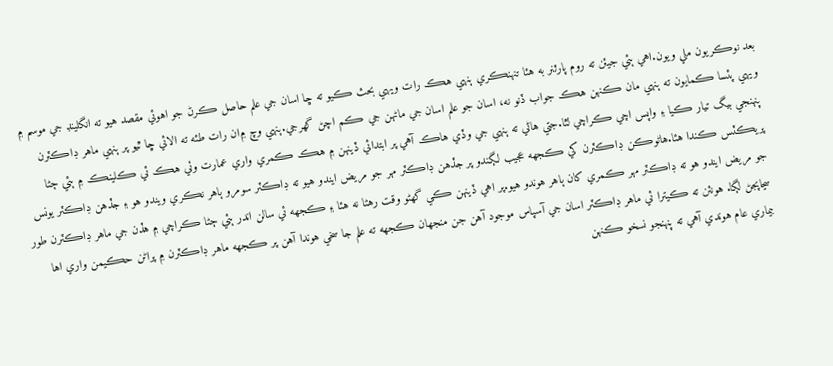بعد نوڪريون ملي ويون.اهي ٻئي جيئن ته روم پارٽنر به هئا تنهنڪري ٻنهي هڪ رات ويهي بحث ڪيو ته ڇا اسان جي علم حاصل ڪرڻ جو اهوئي مقصد هيو ته انگلينڊ جي موسم ۾ ويهي پئسا ڪمايون ته ٻنهي مان ڪنهن هڪ جواب ڏنو نه، اسان جو علم اسان جي ماڻهن جي ڪم اچڻ گهرجي.ٻنهي وچ ۾ان رات طئه ته الائي ڇا ٿيو پر ٻنهي ماهر ڊاڪٽرن پنهنجي بيگ تيار ڪيا ۽ واپس اچي ڪراچي لٿا.جتي هاڻي ته ٻنهي جي وڏي هاڪ آهي پر ابتدائي ڏينهن ۾ هڪ ڪمري واري عمارت وٺي هڪ ئي ڪلينڪ ۾ ٻئي ڄڻا پريڪٽس ڪندا هئا.هاڻوڪن ڊاڪٽرن کي ڪجهه عجيب لڳندو پر جڏهن ڊاڪٽر مهر جو مريض ايندو هيو ته ڊاڪٽر سومرو ٻاهر نڪري ويندو هو ۽ جڏهن ڊاڪٽر يونس جو مريض ايندو هو ته ڊاڪٽر مهر ڪمري کان ٻاهر هوندو هيو.پر اهي ڏينهن ڪي گهڻو وقت رهڻا نه هئا ۽ ڪجهه ئي سالن اندر ٻئي ڄڻا ڪراچي ۾ هڏن جي ماهر ڊاڪٽرن طور سڃاپجڻ لڳا. هونئن ته ڪيترا ئي ماهر ڊاڪٽر اسان جي آسپاس موجود آهن جن منجهان ڪجهه ته علم جا سخي هوندا آهن پر ڪجهه ماهر ڊاڪٽرن ۾ پراڻن حڪيمن واري اها بيماري عام هوندي آهي ته پنهنجو نسخو ڪنهن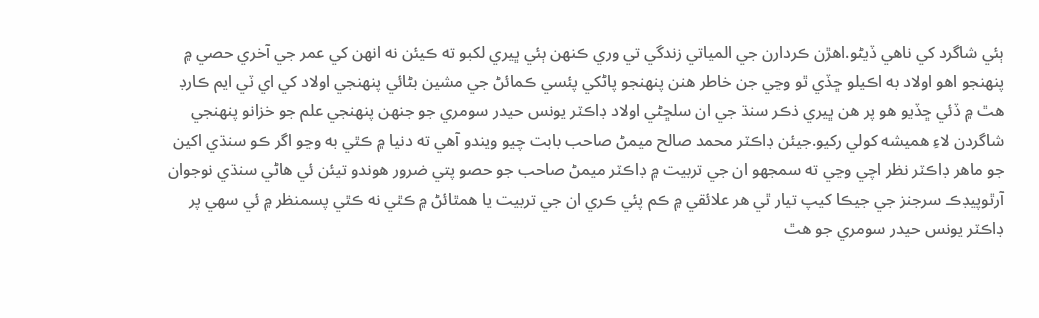ٻئي شاگرد کي ناهي ڏيڻو.اهڙن ڪردارن جي المياتي زندگي تي وري ڪنهن ٻئي ڀيري لکبو ته ڪيئن نه انهن کي عمر جي آخري حصي ۾ پنهنجو اهو اولاد به اڪيلو ڇڏي ٿو وڃي جن خاطر هنن پنهنجو پاڻکي پئسي ڪمائڻ جي مشين بڻائي پنهنجي اولاد کي اي ٽي ايم ڪارڊ هٿ ۾ ڏئي ڇڏيو هو پر هن ڀيري ذڪر سنڌ جي ان سلڇڻي اولاد ڊاڪٽر يونس حيدر سومري جو جنهن پنهنجي علم جو خزانو پنهنجي شاگردن لاءِ هميشه کولي رکيو.جيئن ڊاڪٽر محمد صالح ميمڻ صاحب بابت چيو ويندو آهي ته دنيا ۾ ڪٿي به وڃو اگر ڪو سنڌي اکين جو ماهر ڊاڪٽر نظر اچي وڃي ته سمجهو ان جي تربيت ۾ ڊاڪٽر ميمڻ صاحب جو حصو پتي ضرور هوندو تيئن ئي هاڻي سنڌي نوجوان آرٿوپيڊڪ سرجنز جي جيڪا کيپ تيار ٿي هر علائقي ۾ ڪم پئي ڪري ان جي تربيت يا همٿائڻ ۾ ڪٿي نه ڪٿي پسمنظر ۾ ئي سهي پر ڊاڪٽر يونس حيدر سومري جو هٿ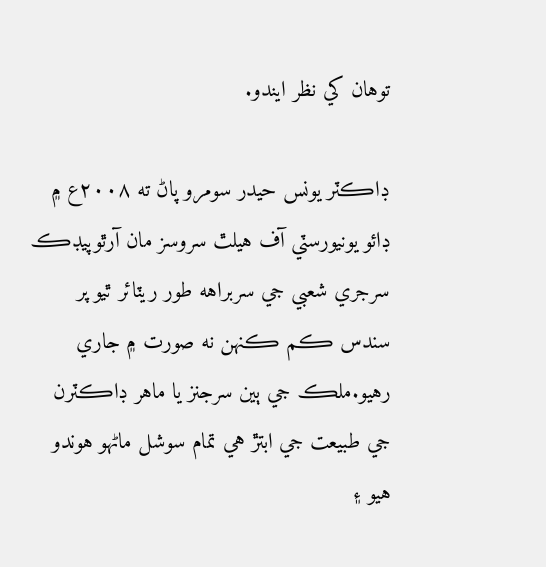توهان کي نظر ايندو.

ڊاڪٽر يونس حيدر سومرو پاڻ ته ۲۰۰۸ع ۾ ڊائو يونيورسٽي آف هيلٿ سروسز مان آرٿوپيڊڪ سرجري شعبي جي سربراهه طور ريٽائر ٿيو پر سندس ڪم ڪنهن نه صورت ۾ جاري رهيو.ملڪ جي ٻين سرجنز يا ماهر ڊاڪٽرن جي طبيعت جي ابتڙ هي تمام سوشل ماڻهو هوندو هيو ۽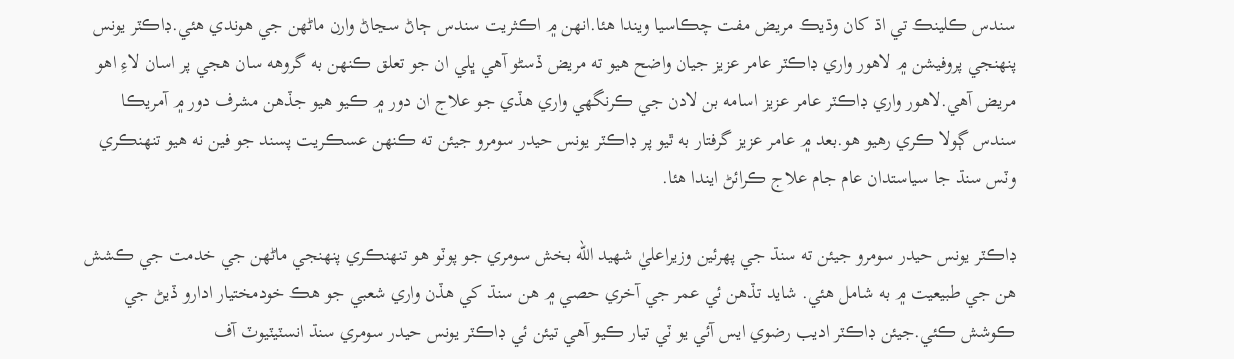سندس ڪلينڪ تي اڌ کان وڌيڪ مريض مفت چڪاسيا ويندا هئا.انهن ۾ اڪثريت سندس ڄاڻ سڃاڻ وارن ماڻهن جي هوندي هئي.ڊاڪٽر يونس پنهنجي پروفيشن ۾ لاهور واري ڊاڪٽر عامر عزيز جيان واضح هيو ته مريض ڏسڻو آهي ڀلي ان جو تعلق ڪنهن به گروهه سان هجي پر اسان لاءِ اهو مريض آهي.لاهور واري ڊاڪٽر عامر عزيز اسامه بن لادن جي ڪرنگهي واري هڏي جو علاج ان دور ۾ ڪيو هيو جڏهن مشرف دور ۾ آمريڪا سندس ڳولا ڪري رهيو هو.بعد ۾ عامر عزيز گرفتار به ٿيو پر ڊاڪٽر يونس حيدر سومرو جيئن ته ڪنهن عسڪريت پسند جو فين نه هيو تنهنڪري وٽس سنڌ جا سياستدان عام جام علاج ڪرائڻ ايندا هئا.

ڊاڪٽر يونس حيدر سومرو جيئن ته سنڌ جي پهرئين وزيراعليٰ شهيد الله بخش سومري جو پوٽو هو تنهنڪري پنهنجي ماڻهن جي خدمت جي ڪشش هن جي طبيعيت ۾ به شامل هئي. شايد تڏهن ئي عمر جي آخري حصي ۾ هن سنڌ کي هڏن واري شعبي جو هڪ خودمختيار ادارو ڏيڻ جي ڪوشش ڪئي.جيئن ڊاڪٽر اديب رضوي ايس آئي يو ٽي تيار ڪيو آهي تيئن ئي ڊاڪٽر يونس حيدر سومري سنڌ انسٽيٽيوٽ آف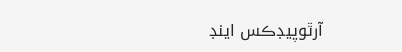آرٿوپيڊڪس اينڊ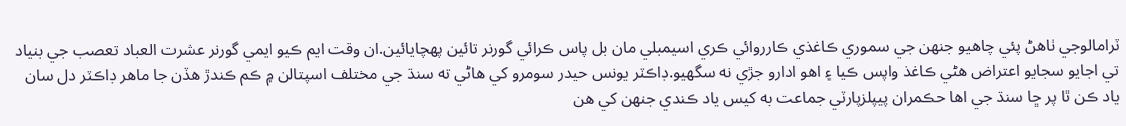ٽرامالوجي ٺاهڻ پئي چاهيو جنهن جي سموري ڪاغذي ڪارروائي ڪري اسيمبلي مان بل پاس ڪرائي گورنر تائين پهچايائين.ان وقت ايم ڪيو ايمي گورنر عشرت العباد تعصب جي بنياد تي اجايو سجايو اعتراض هڻي ڪاغذ واپس ڪيا ۽ اهو ادارو جڙي نه سگهيو.ڊاڪٽر يونس حيدر سومرو کي هاڻي ته سنڌ جي مختلف اسپتالن ۾ ڪم ڪندڙ هڏن جا ماهر ڊاڪٽر دل سان ياد ڪن ٿا پر ڇا سنڌ جي اها حڪمران پيپلزپارٽي جماعت به کيس ياد ڪندي جنهن کي هن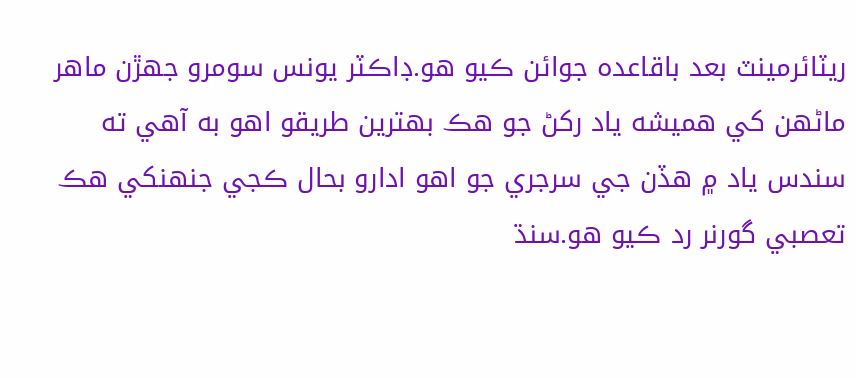ريٽائرمينٽ بعد باقاعده جوائن ڪيو هو.ڊاڪٽر يونس سومرو جهڙن ماهر ماڻهن کي هميشه ياد رکڻ جو هڪ بهترين طريقو اهو به آهي ته سندس ياد ۾ هڏن جي سرجري جو اهو ادارو بحال ڪجي جنهنکي هڪ تعصبي گورنر رد ڪيو هو.سنڌ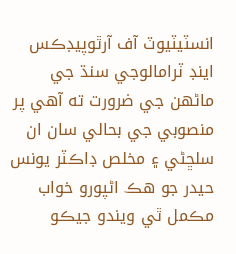انسٽيٽيوٽ آف آرٿوپيڊڪس اينڊ ٽرامالوجي سنڌ جي ماڻهن جي ضرورت ته آهي پر منصوبي جي بحالي سان ان سلڇڻي ۽ مخلص ڊاڪٽر يونس حيدر جو هڪ اڻپورو خواب مڪمل ٿي ويندو جيڪو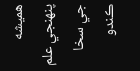هميشه پنهنجي علم جي سخا ڪندو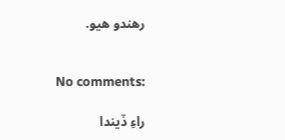رهندو هيو.


No comments:

راءِ ڏيندا